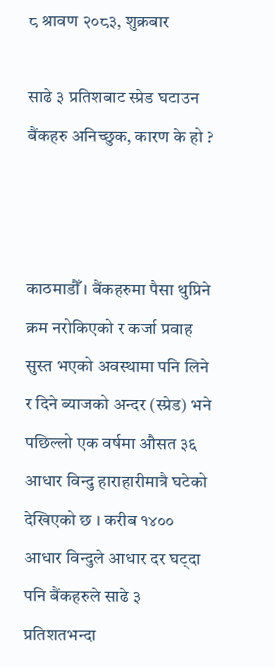८ श्रावण २०८३, शुक्रबार

साढे ३ प्रतिशबाट स्प्रेड घटाउन बैंकहरु अनिच्छुक, कारण के हो ?



काठमाडौँ । बैंकहरुमा पैसा थुप्रिने क्रम नरोकिएको र कर्जा प्रवाह सुस्त भएको अवस्थामा पनि लिने र दिने ब्याजको अन्दर (स्प्रेड) भने पछिल्लो एक वर्षमा औसत ३६ आधार विन्दु हाराहारीमात्रै घटेको देखिएको छ । करीब १४०० आधार विन्दुले आधार दर घट्दा पनि बैंकहरुले साढे ३ प्रतिशतभन्दा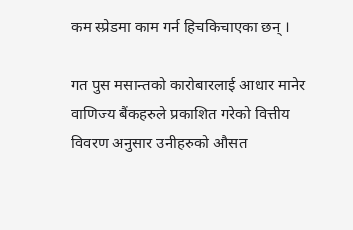कम स्प्रेडमा काम गर्न हिचकिचाएका छन् ।

गत पुस मसान्तको कारोबारलाई आधार मानेर वाणिज्य बैंकहरुले प्रकाशित गरेको वित्तीय विवरण अनुसार उनीहरुको औसत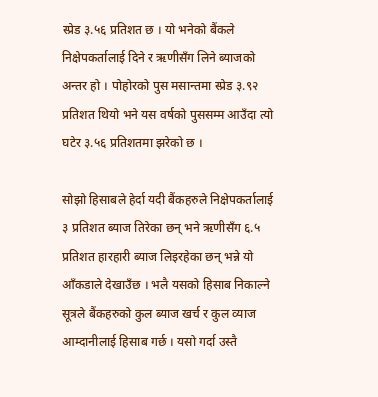स्प्रेड ३.५६ प्रतिशत छ । यो भनेको बैंकले निक्षेपकर्तालाई दिने र ऋणीसँग लिने ब्याजको अन्तर हो । पोहोरको पुस मसान्तमा स्प्रेड ३.९२ प्रतिशत थियो भने यस वर्षको पुससम्म आउँदा त्यो घटेर ३.५६ प्रतिशतमा झरेको छ ।

सोझो हिसाबले हेर्दा यदी बैंकहरुले निक्षेपकर्तालाई ३ प्रतिशत ब्याज तिरेका छन् भने ऋणीसँग ६.५ प्रतिशत हारहारी ब्याज लिइरहेका छन् भन्ने यो आँकडाले देखाउँछ । भलै यसको हिसाब निकाल्ने सूत्रले बैंकहरुको कुल ब्याज खर्च र कुल व्याज आम्दानीलाई हिसाब गर्छ । यसो गर्दा उस्तै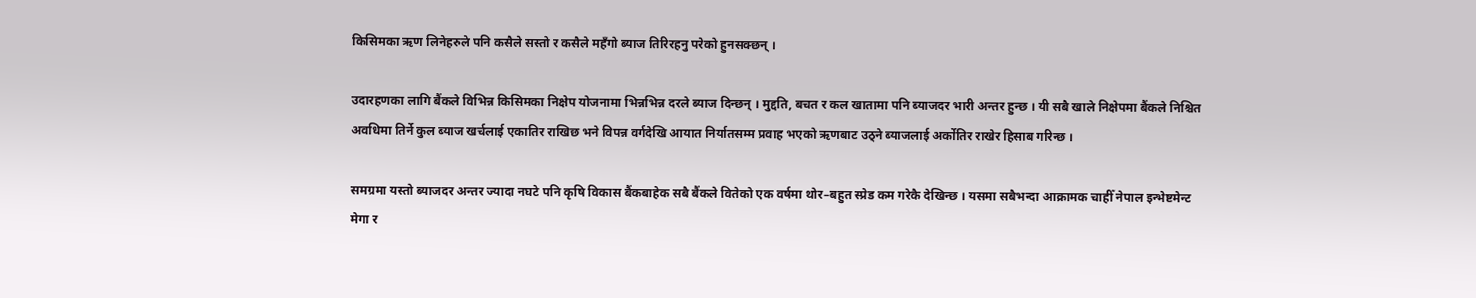किसिमका ऋण लिनेहरुले पनि कसैले सस्तो र कसैले महँगो ब्याज तिरिरहनु परेको हुनसक्छन् ।

उदारहणका लागि बैंकले विभिन्न किसिमका निक्षेप योजनामा भिन्नभिन्न दरले ब्याज दिन्छन् । मुद्दति, बचत र कल खातामा पनि ब्याजदर भारी अन्तर हुन्छ । यी सबै खाले निक्षेपमा बैंकले निश्चित अवधिमा तिर्ने कुल ब्याज खर्चलाई एकातिर राखिछ भने विपन्न वर्गदेखि आयात निर्यातसम्म प्रवाह भएको ऋणबाट उठ्ने ब्याजलाई अर्कोतिर राखेर हिसाब गरिन्छ ।

समग्रमा यस्तो ब्याजदर अन्तर ज्यादा नघटे पनि कृषि विकास बैंकबाहेक सबै बैंकले वितेको एक वर्षमा थोर–बहुत स्प्रेड कम गरेकै देखिन्छ । यसमा सबैभन्दा आक्रामक चाहीँ नेपाल इन्भेष्टमेन्ट मेगा र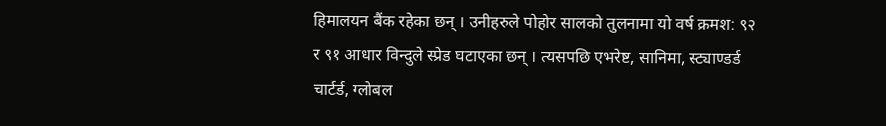हिमालयन बैंक रहेका छन् । उनीहरुले पोहोर सालको तुलनामा यो वर्ष क्रमश: ९२ र ९१ आधार विन्दुले स्प्रेड घटाएका छन् । त्यसपछि एभरेष्ट, सानिमा, स्ट्याण्डर्ड चार्टर्ड, ग्लोबल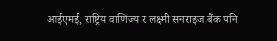आईएमई, राष्ट्रिय वाणिज्य र लक्ष्मी सनराइज बैंक पनि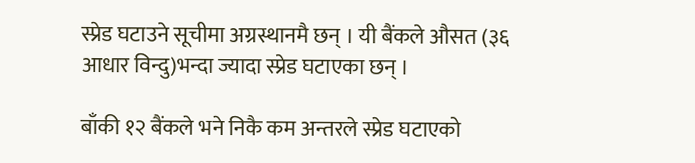स्प्रेड घटाउने सूचीमा अग्रस्थानमै छन् । यी बैंकले औसत (३६ आधार विन्दु)भन्दा ज्यादा स्प्रेड घटाएका छन् ।

बाँकी १२ बैंकले भने निकै कम अन्तरले स्प्रेड घटाएको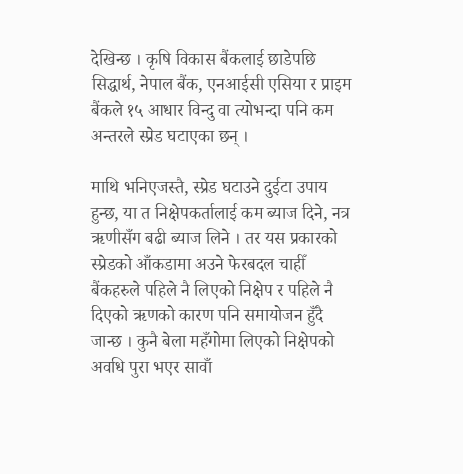देखिन्छ । कृषि विकास बैंकलाई छाडेपछि सिद्धार्थ, नेपाल बैंक, एनआईसी एसिया र प्राइम बैंकले १५ आधार विन्दु वा त्योभन्दा पनि कम अन्तरले स्प्रेड घटाएका छन् ।

माथि भनिएजस्तै, स्प्रेड घटाउने दुईटा उपाय हुन्छ, या त निक्षेपकर्तालाई कम ब्याज दिने, नत्र ऋणीसँग बढी ब्याज लिने । तर यस प्रकारको स्प्रेडको आँकडामा अउने फेरबदल चाहीँ बैंकहरुले पहिले नै लिएको निक्षेप र पहिले नै दिएको ऋणको कारण पनि समायोजन हुँदै जान्छ । कुनै बेला महँगोमा लिएको निक्षेपको अवधि पुरा भएर सावाँ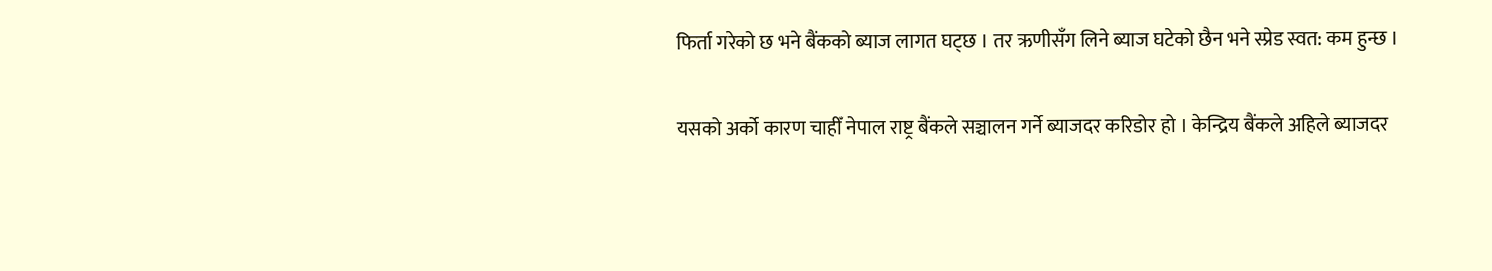फिर्ता गरेको छ भने बैंकको ब्याज लागत घट्छ । तर ऋणीसँग लिने ब्याज घटेको छैन भने स्प्रेड स्वत: कम हुन्छ ।

यसको अर्को कारण चाहीँ नेपाल राष्ट्र बैंकले सञ्चालन गर्ने ब्याजदर करिडोर हो । केन्द्रिय बैंकले अहिले ब्याजदर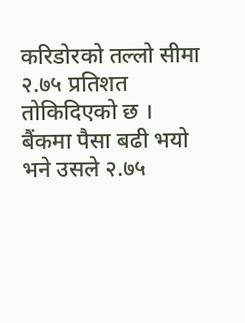करिडोरको तल्लो सीमा २.७५ प्रतिशत तोकिदिएको छ । बैंकमा पैसा बढी भयो भने उसले २.७५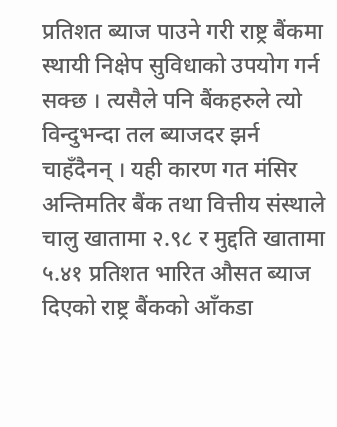प्रतिशत ब्याज पाउने गरी राष्ट्र बैंकमा स्थायी निक्षेप सुविधाको उपयोग गर्न सक्छ । त्यसैले पनि बैंकहरुले त्यो विन्दुभन्दा तल ब्याजदर झर्न चाहँदैनन् । यही कारण गत मंसिर अन्तिमतिर बैंक तथा वित्तीय संस्थाले चालु खातामा २.९८ र मुद्दति खातामा ५.४१ प्रतिशत भारित औसत ब्याज दिएको राष्ट्र बैंकको आँकडा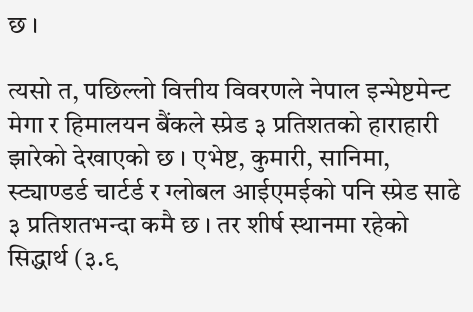छ ।

त्यसो त, पछिल्लो वित्तीय विवरणले नेपाल इन्भेष्टमेन्ट मेगा र हिमालयन बैंकले स्प्रेड ३ प्रतिशतको हाराहारी झारेको देखाएको छ । एभेष्ट, कुमारी, सानिमा, स्ट्याण्डर्ड चार्टर्ड र ग्लोबल आईएमईको पनि स्प्रेड साढे ३ प्रतिशतभन्दा कमै छ । तर शीर्ष स्थानमा रहेको सिद्धार्थ (३.९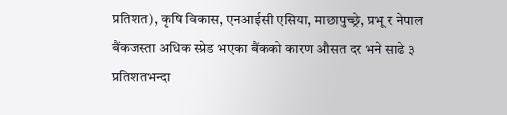प्रतिशत), कृषि विकास, एनआईसी एसिया, माछापुच्छ्रे, प्रभू र नेपाल बैंकजस्ता अधिक स्प्रेड भएका बैंकको कारण औसत दर भने साढे ३ प्रतिशतभन्दा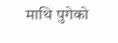माथि पुगेको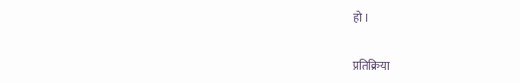हो ।


प्रतिक्रिया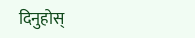दिनुहोस्